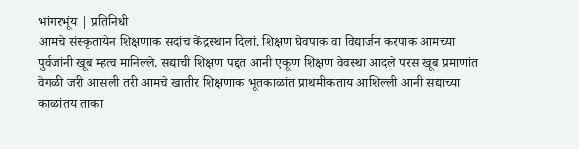भांगरभूंय | प्रतिनिधी
आमचे संस्कृतायेन शिक्षणाक सदांच केंद्रस्थान दिलां. शिक्षण घेवपाक वा विद्यार्जन करपाक आमच्या पुर्वजांनी खूब म्हत्व मानिल्ले. सद्याची शिक्षण पद्दत आनी एकूण शिक्षण वेवस्था आदले परस खूब प्रमाणांत वेगळी जरी आसली तरी आमचे खातीर शिक्षणाक भूतकाळांत प्राथमीकताय आशिल्ली आनी सद्याच्या काळांतय ताका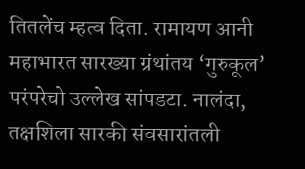तितलेंच म्हत्व दिता. रामायण आनी महाभारत सारख्या ग्रंथांतय ‘गुरुकूल’ परंपरेचो उल्लेख सांपडटा. नालंदा, तक्षशिला सारकी संवसारांतली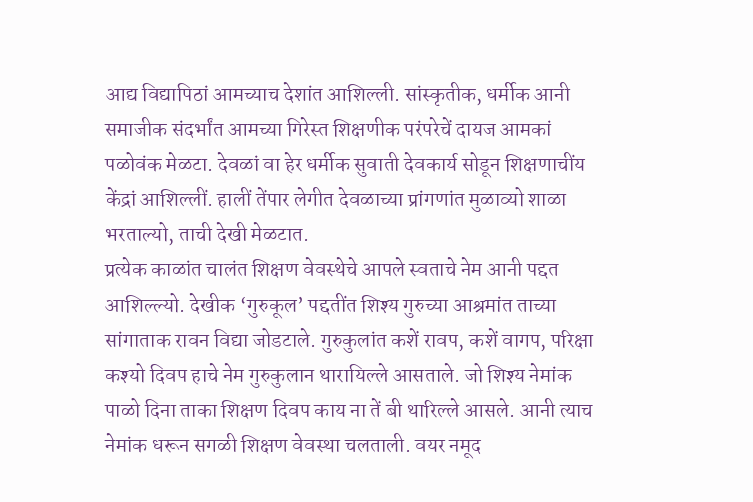आद्य विद्यापिठां आमच्याच देशांत आशिल्ली. सांस्कृतीक, धर्मीक आनी समाजीक संदर्भांत आमच्या गिरेस्त शिक्षणीक परंपरेचें दायज आमकां पळोवंक मेळटा. देवळां वा हेर धर्मीक सुवाती देवकार्य सोडून शिक्षणाचींय केंद्रां आशिल्लीं. हालीं तेंपार लेगीत देवळाच्या प्रांगणांत मुळाव्यो शाळा भरताल्यो, ताची देखी मेळटात.
प्रत्येक काळांत चालंत शिक्षण वेवस्थेचे आपले स्वताचे नेम आनी पद्दत आशिल्ल्यो. देखीक ‘गुरुकूल’ पद्दतींत शिश्य गुरुच्या आश्रमांत ताच्या सांगाताक रावन विद्या जोडटाले. गुरुकुलांत कशें रावप, कशें वागप, परिक्षा कश्यो दिवप हाचे नेम गुरुकुलान थारायिल्ले आसताले. जो शिश्य नेमांक पाळो दिना ताका शिक्षण दिवप काय ना तें बी थारिल्ले आसले. आनी त्याच नेमांक धरून सगळी शिक्षण वेवस्था चलताली. वयर नमूद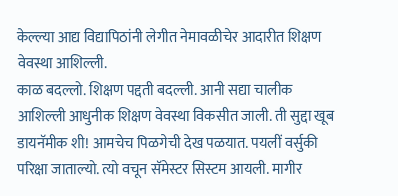केल्ल्या आद्य विद्यापिठांनी लेगीत नेमावळीचेर आदारीत शिक्षण वेवस्था आशिल्ली.
काळ बदल्लो. शिक्षण पद्दती बदल्ली. आनी सद्या चालीक आशिल्ली आधुनीक शिक्षण वेवस्था विकसीत जाली. ती सुद्दा खूब डायनॅमीक शी! आमचेच पिळगेची देख पळयात. पयलीं वर्सुकी परिक्षा जाताल्यो. त्यो वचून सॅमेस्टर सिस्टम आयली. मागीर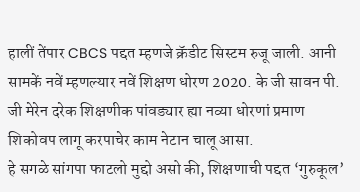हालीं तेंपार CBCS पद्दत म्हणजे क्रॅडीट सिस्टम रुजू जाली. आनी सामकें नवें म्हणल्यार नवें शिक्षण धोरण 2020. के जी सावन पी. जी मेरेन दरेक शिक्षणीक पांवड्यार ह्या नव्या धोरणां प्रमाण शिकोवप लागू करपाचेर काम नेटान चालू आसा.
हे सगळे सांगपा फाटलो मुद्दो असो की, शिक्षणाची पद्दत ‘गुरुकूल’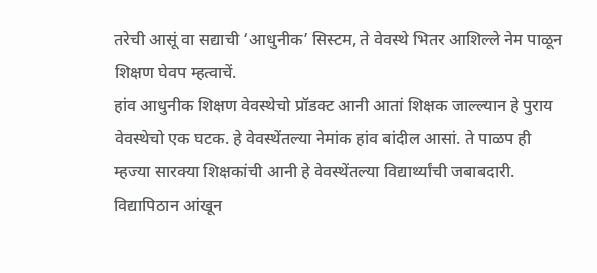तरेची आसूं वा सद्याची ‘आधुनीक’ सिस्टम, ते वेवस्थे भितर आशिल्ले नेम पाळून शिक्षण घेवप म्हत्वाचें.
हांव आधुनीक शिक्षण वेवस्थेचो प्रॉडक्ट आनी आतां शिक्षक जाल्ल्यान हे पुराय वेवस्थेचो एक घटक. हे वेवस्थेंतल्या नेमांक हांव बांदील आसां. ते पाळप ही म्हज्या सारक्या शिक्षकांची आनी हे वेवस्थेंतल्या विद्यार्थ्यांची जबाबदारी. विद्यापिठान आंखून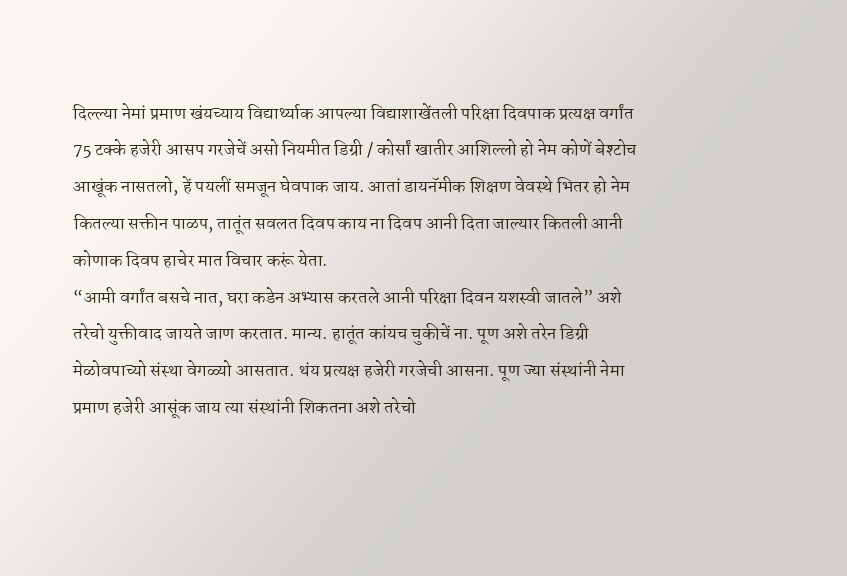दिल्ल्या नेमां प्रमाण खंयच्याय विद्यार्थ्याक आपल्या विद्याशाखेंतली परिक्षा दिवपाक प्रत्यक्ष वर्गांत 75 टक्के हजेरी आसप गरजेचें असो नियमीत डिग्री / कोर्सां खातीर आशिल्लो हो नेम कोणें बेश्टोच आखूंक नासतलो, हें पयलीं समजून घेवपाक जाय. आतां डायनॅमीक शिक्षण वेवस्थे भितर हो नेम कितल्या सक्तीन पाळप, तातूंत सवलत दिवप काय ना दिवप आनी दिता जाल्यार कितली आनी कोणाक दिवप हाचेर मात विचार करूं येता.
“आमी वर्गांत बसचे नात, घरा कडेन अभ्यास करतले आनी परिक्षा दिवन यशस्वी जातले” अशे तरेचो युक्तीवाद जायते जाण करतात. मान्य. हातूंत कांयच चुकीचें ना. पूण अशे तरेन डिग्री मेळोवपाच्यो संस्था वेगळ्यो आसतात. थंय प्रत्यक्ष हजेरी गरजेची आसना. पूण ज्या संस्थांनी नेमा प्रमाण हजेरी आसूंक जाय त्या संस्थांनी शिकतना अशे तरेचो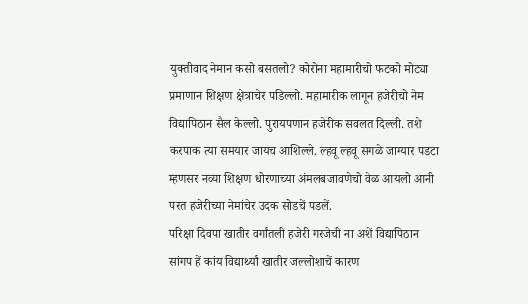युक्तीवाद नेमान कसो बसतलो? कोरोना महामारीचो फटको मोट्या प्रमाणान शिक्षण क्षेत्राचेर पडिल्लो. महामारीक लागून हजेरीचो नेम विद्यापिठान सैल केल्लो. पुरायपणान हजेरीक सवलत दिल्ली. तशे करपाक त्या समयार जायच आशिल्ले. ल्हवू ल्हवू सगळे जाग्यार पडटा म्हणसर नव्या शिक्षण धोरणाच्या अंमलबजावणेचो वेळ आयलो आनी परत हजेरीच्या नेमांचेर उदक सोडचें पडलें.
परिक्षा दिवपा खातीर वर्गांतली हजेरी गरजेची ना अशें विद्यापिठान सांगप हें कांय विद्यार्थ्यां खातीर जल्लोशाचें कारण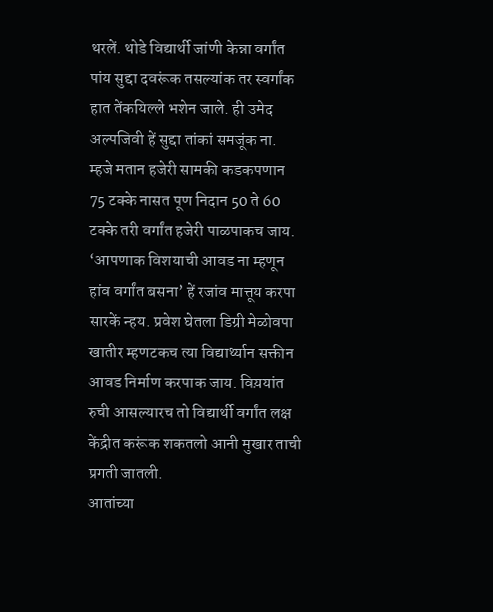थरलें. थोडे विद्यार्थी जांणी केन्ना वर्गांत पांय सुद्दा दवरूंक तसल्यांक तर स्वर्गांक हात तेंकयिल्ले भशेन जाले. ही उमेद अल्पजिवी हें सुद्दा तांकां समजूंक ना.
म्हजे मतान हजेरी सामकी कडकपणान 75 टक्के नासत पूण निदान 50 ते 60 टक्के तरी वर्गांत हजेरी पाळपाकच जाय. ‘आपणाक विशयाची आवड ना म्हणून हांव वर्गांत बसना’ हें रजांव मात्तूय करपा सारकें न्हय. प्रवेश घेतला डिग्री मेळोवपा खातीर म्हणटकच त्या विद्यार्थ्यान सक्तीन आवड निर्माण करपाक जाय. विय़यांत रुची आसल्यारच तो विद्यार्थी वर्गांत लक्ष केंद्रीत करूंक शकतलो आनी मुखार ताची प्रगती जातली.
आतांच्या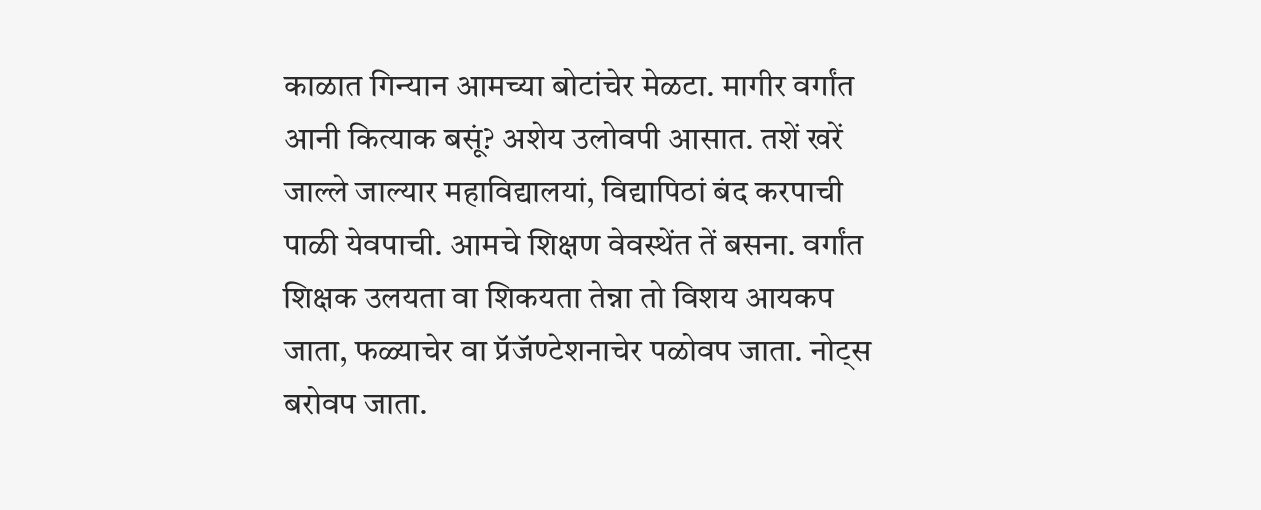काळात गिन्यान आमच्या बोटांचेर मेळटा. मागीर वर्गांत आनी कित्याक बसूं? अशेय उलोवपी आसात. तशें खरें जाल्ले जाल्यार महाविद्यालयां, विद्यापिठां बंद करपाची पाळी येवपाची. आमचे शिक्षण वेवस्थेंत तें बसना. वर्गांत शिक्षक उलयता वा शिकयता तेन्ना तो विशय आयकप जाता, फळ्याचेर वा प्रॅजॅण्टेशनाचेर पळोवप जाता. नोट्स बरोवप जाता.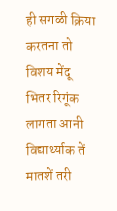ही सगळी क्रिया करतना तो विशय मेंदू भितर रिगूंक लागता आनी विद्यार्थ्याक तें मातशें तरी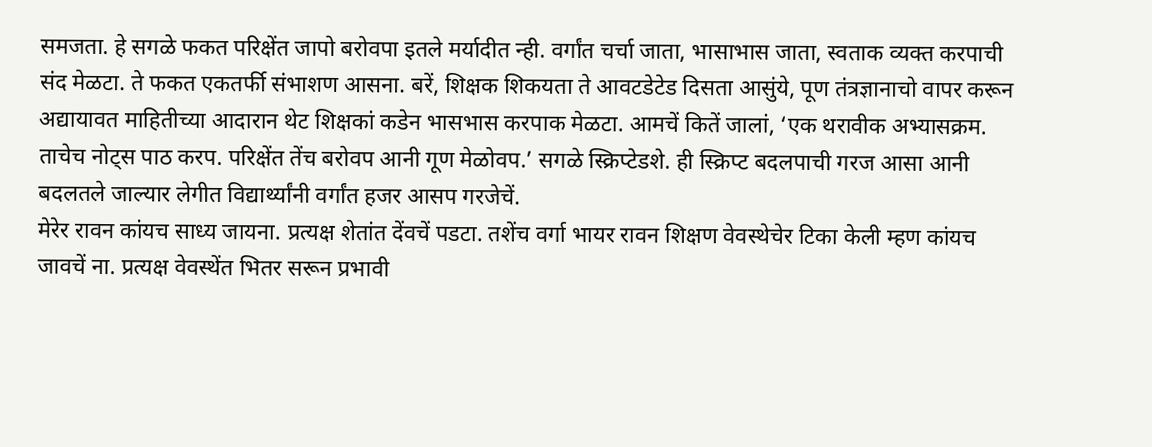समजता. हे सगळे फकत परिक्षेंत जापो बरोवपा इतले मर्यादीत न्ही. वर्गांत चर्चा जाता, भासाभास जाता, स्वताक व्यक्त करपाची संद मेळटा. ते फकत एकतर्फी संभाशण आसना. बरें, शिक्षक शिकयता ते आवटडेटेड दिसता आसुंये, पूण तंत्रज्ञानाचो वापर करून अद्यायावत माहितीच्या आदारान थेट शिक्षकां कडेन भासभास करपाक मेळटा. आमचें कितें जालां, ‘एक थरावीक अभ्यासक्रम. ताचेच नोट्स पाठ करप. परिक्षेंत तेंच बरोवप आनी गूण मेळोवप.’ सगळे स्क्रिप्टेडशे. ही स्क्रिप्ट बदलपाची गरज आसा आनी बदलतले जाल्यार लेगीत विद्यार्थ्यांनी वर्गांत हजर आसप गरजेचें.
मेरेर रावन कांयच साध्य जायना. प्रत्यक्ष शेतांत देंवचें पडटा. तशेंच वर्गा भायर रावन शिक्षण वेवस्थेचेर टिका केली म्हण कांयच जावचें ना. प्रत्यक्ष वेवस्थेंत भितर सरून प्रभावी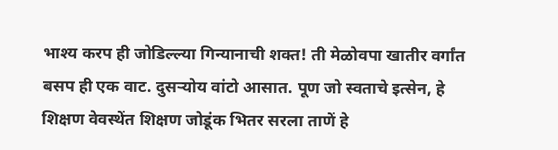भाश्य करप ही जोडिल्ल्या गिन्यानाची शक्त! ती मेळोवपा खातीर वर्गांत बसप ही एक वाट. दुसऱ्योय वांटो आसात. पूण जो स्वताचे इत्सेन, हे शिक्षण वेवस्थेंत शिक्षण जोडूंक भितर सरला ताणें हे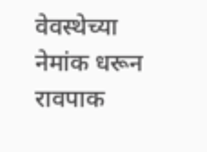वेवस्थेच्या नेमांक धरून रावपाक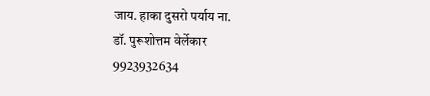जाय. हाका दुसरो पर्याय ना.
डॉ. पुरूशोत्तम वेर्लेकार
9923932634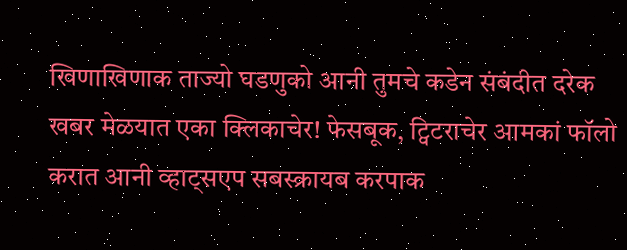खिणाखिणाक ताज्यो घडणुको आनी तुमचे कडेन संबंदीत दरेक खबर मेळयात एका क्लिकाचेर! फेसबूक, ट्विटराचेर आमकां फॉलो करात आनी व्हाट्सएप सबस्क्रायब करपाक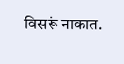विसरूं नाकात.